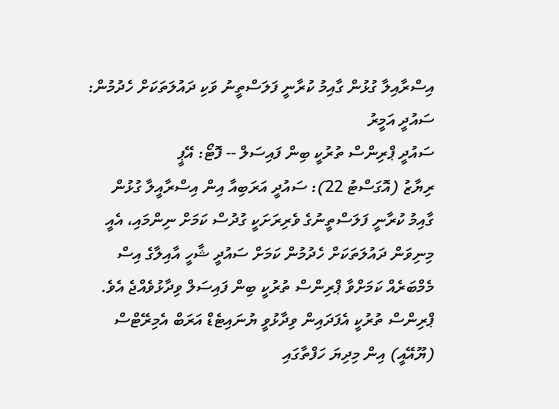އިސްރާއިލާ ގުޅުން ގާއިމު ކުރާނީ ފަލަސްތީނު ވަކި ދައުލަތަކަށް ހެދުމުން: ސައުދީ އަމީރު
ސައުދީ ޕްރިންސް ތުރުކީ ބިން ފައިސަލް -- ފޮޓޯ: އޭޕީ
ރިޔާޒު (އޮގަސްޓު 22): ސައުދީ އަރަބިއާ އިން އިސްރާއީލާ ގުޅުން ގާއިމު ކުރާނީ ފަލަސްތީނުގެ ވެރިރަށަކީ ގުދުސް ކަމަށް ނިންމައި، އެއީ މިނިވަން ދައުލަތަކަށް ހެދުމުން ކަމަށް ސައުދީ ޝާހީ އާއިލާގެ އިސް މެމްބަރެއް ކަމަށްވާ ޕްރިންސް ތުރުކީ ބިން ފައިސަލް ވިދާޅުވެއްޖެ އެވެ.
ޕްރިންސް ތުރުކީ އެފަދައިން ވިދާޅުވީ ޔުނައިޓެޑް އަރަބް އެމިރޭޓްސް (ޔޫއޭއީ) އިން މިދިޔަ ހަފްތާގައި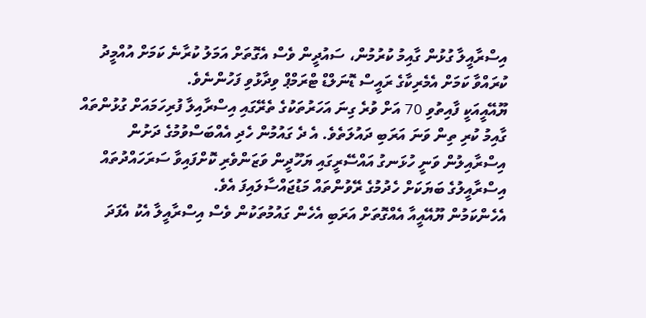އިސްރާއީލާ ގުޅުން ގާއިމު ކުރުމުން، ސައުދީން ވެސް އެގޮތަށް އަމަލު ކުރާނެ ކަމަށް އުއްމީދު ކުރައްވާ ކަމަށް އެމެރިކާގެ ރައީސް ޑޮނަލްޑް ޓްރަމްޕް ވިދާޅުވި ފަހުންނެވެ.
ޔޫއޭއީއަކީ ފާއިތުވި 70 އަށް ވުރެ ގިނަ އަހަރުތަކުގެ ތެރޭގައި އިސްރާއިލާ ފުރިހަމައަށް ގުޅުންތައް ގާއިމު ކުރި ތިން ވަނަ އަރަބި ދައުލަތެވެ. އެ ދެ ގައުމުން ހެދި އެއްބަސްވުމުގެ ދަށުން އިސްރާއިލުން ވަނީ ހުޅަނގު އައްސޭރީގައި ޔަހޫދީން ވަޒަންވެރި ކޮށްފައިވާ ސަރަހައްދުތައް އިސްރާއީލުގެ ބަޔަކަށް ހެދުމުގެ ރޭވުންތައް މަޑުޖައްސާލައިފަ އެވެ.
އެހެންކަމުން ޔޫއޭއީއާ އެއްގޮތަށް އަރަބި އެހެން ގައުމުތަކުން ވެސް އިސްރާއީލާ އެކު އެފަދަ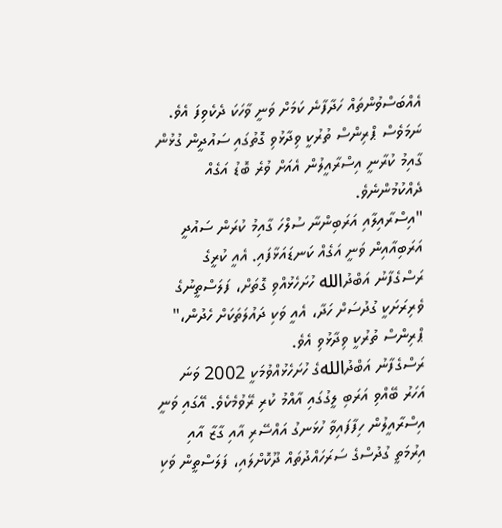އެއްބަސްވުންތައް ހަދާފާނެ ކަމަށް ވަނީ ވާހަކަ ދެކެވިފަ އެވެ. ނަމަވެސް ޕްރިންސް ތުރުކީ ވިދާޅުވި ގޮތުގައި ސައުދީން ގުޅުން ގާއިމު ކުރާނީ އިސްރާއީލުން އެއަށް ވުރެ ބޮޑު އަގެއް ދެއްކުމުންނެވެ.
"އިސްރާއިލާއި އަރަބިންނާ ސުލްހަ ގާއިމު ކުރަން ސައުދީ އަރަބިއާއިން ވަނީ އަގެއް ކަނޑައަޅާފައި. އެއީ ކުރީގެ ރަސްގެފާނު އަބްދުالله ހުށަހެޅުއްވި ގޮތަށް، ފަލަސްތީނުގެ ވެރިރަށަކީ ގުދުސަށް ހަދާ، އެއީ ވަކި ދައުލަތަކަށް ހެދުން،" ޕްރިންސް ތުރުކީ ވިދާޅުވި އެވެ.
ރަސްގެފާނު އަބްދުاللهގެ ހުށަހެޅުއްވުމަކީ 2002 ވަނަ އަހަރު ބޭއްވި އަރަބި ލީގުގައި އާއްމު ކުރި ރޭވުމެކެވެ. އޭގައި ވަނީ އިސްރާއީލުން ހިފާފައިވާ ހުޅަނގު އައްސޭރި އާއި ގާޒާ އާއި އިރުމަތީ ގުދުސްގެ ސަރަހައްދުތައް ދޫކޮށްލައި، ފަލަސްތީން ވަކި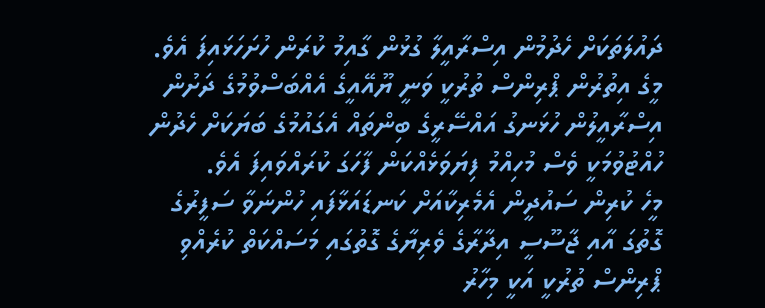ދައުލަތަކަށް ހެދުމުން އިސްރާއީލާ ގުޅުން ގާއިމު ކުރަން ހުށަހަޅައިފަ އެވެ.
މީގެ އިތުރުން ޕްރިންސް ތުރުކީ ވަނީ ޔޫއޭއީގެ އެއްބަސްވުމުގެ ދަށުން އިސްރާއީލުން ހުޅަނގު އައްސޭރީގެ ބިންތައް އެގައުމުގެ ބަޔަކަށް ހެދުން ހުއްޓުވުމަކީ ވެސް މުހިއްމު ފިޔަވަޅެއްކަން ފާހަގަ ކުރައްވައިފަ އެވެ.
މީހެ ކުރިން ސައުދީން އެމެރިކާއަށް ކަނޑައަޅާފައި ހުންނަވާ ސަފީރުގެ ގޮތުގަ އާއި ޖާސޫސީ އިދާރާގެ ވެރިޔާގެ ގޮތުގައި މަސައްކަތް ކުރެއްވި ޕްރިންސް ތުރުކީ އަކީ މިހާރު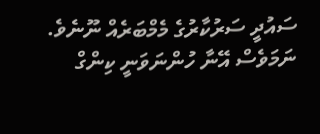ސައުދީ ސަރުކާރުގެ މެމްބަރެއް ނޫނެވެ. ނަމަވެސް އޭނާ ހުންނަވަނީ ކިންގް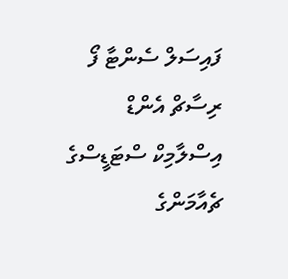ފައިސަލް ސެންޓާ ފޯ ރިސާޗް އެންޑް އިސްލާމިކް ސްޓަޑީސްގެ ޗެއާމަންގެ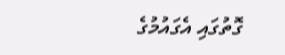ގޮތުގައި އެގައުމުގެ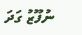ނުފޫޒު ގަދަ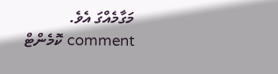މަގާމެއްގަ އެވެ.
comment ކޮމެންޓް